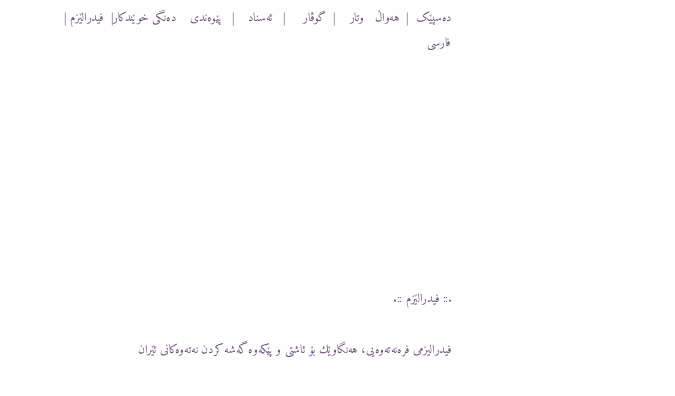ده‌سپێک  |  هه‌واڵ   وتار    |  گوڤار     |   ئه‌سناد    |   پێوه‌ندی    ده‌نگی خوێندكار|  فیدرالێزم | فارسی









.:: فیدرالێزم ::.

فیدرالیزمی فره‌‌نه‌‌ته‌‌وه‌‌یی، هه‌‌نگاوێك بۆ ئاشتی و پێكه‌‌وه‌‌ گه‌‌شه‌‌ كردن نه‌‌ته‌‌وه‌‌كانی ئێران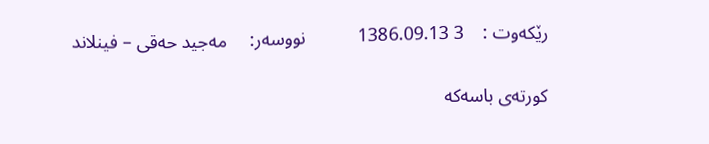رێكه‌وت :    3 1386.09.13           نووسه‌ر:     مه‌‌جید حه‌‌قی – فینلاند

كورته‌‌ی باسه‌‌كه‌‌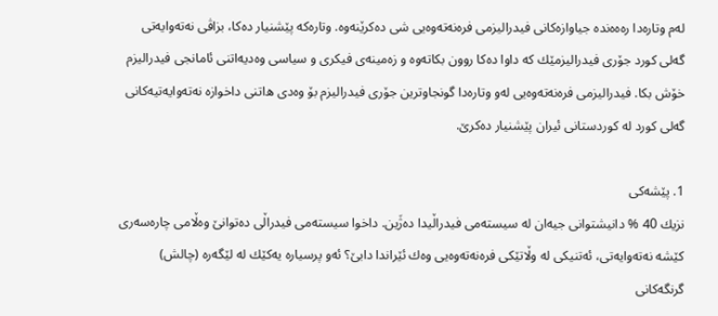له‌م‌ وتاره‌‌دا ره‌ه‌ه‌‌نده‌‌ جیاوازه‌‌كانی فیدرالیزمی فره‌‌نه‌‌ته‌‌وه‌‌یی شی ده‌‌كرێنه‌‌وه‌‌. وتاره‌‌كه‌‌ پێشنیار ده‌‌كا، بزاڤی نه‌‌ته‌‌وایه‌‌تی گه‌‌لی كورد جۆری فیدرالیزمێك كه‌‌ داوا ده‌‌كا روون بكاته‌‌وه‌‌ و زه‌‌مینه‌‌ی فیكری و سیاسی وه‌‌دیه‌اتنی ئامانجی فیدرالیزم خۆش بكا. فیدرالیزمی فره‌‌نه‌‌ته‌‌وه‌‌یی له‌‌و وتاره‌‌دا گونجاوترین جۆری فیدرالیزم بۆ وه‌‌دی ه‌اتنی داخوازه‌‌ نه‌‌ته‌‌وایه‌‌تیه‌‌كانی گه‌‌لی كورد له‌‌ كوردستانی ئیران پێشنیار ده‌‌كرێ.

1. پێشه‌‌كی
نزیك 40 % دانیشتوانی جیه‌ان له‌‌ سیسته‌‌می فیدراڵیدا ده‌‌ژَین. داخوا سیسته‌‌می فیدراڵی ده‌‌توانێ وه‌ڵامی چاره‌‌سه‌‌ری كێشه‌‌ نه‌‌ته‌‌وایه‌‌تی، ئه‌‌تنیكی له‌‌ وڵاتێكی فره‌‌نه‌‌ته‌‌وه‌‌یی وه‌‌ك ئێراندا دابێ؟ ئه‌‌و پرسیاره‌‌ یه‌‌كێك له‌‌ لێگه‌‌ره‌‌ (چالش) گرنگه‌‌كانی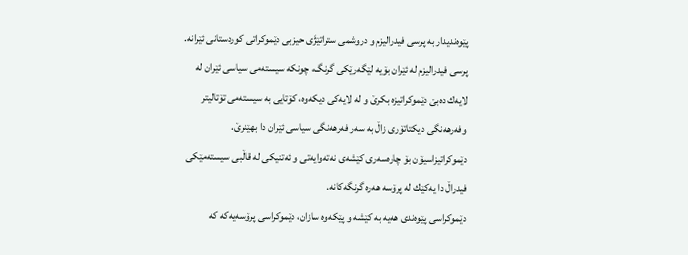پێوه‌‌ندیدار به‌‌ پرسی فیدرالیزم و دروشمی ستراتێژَی حیزبی دێموكراتی كوردستانی ئێرانه‌‌. پرسی فیدرالیزم له‌‌ ئێران بۆیه‌‌ لێگه‌‌رێكی گرنگ‌، چونكه‌‌ سیسته‌‌می سیاسی ئێران له‌‌ لایه‌‌ك ده‌‌بێ دێموكراتیزه‌‌ بكرێ و له‌‌ لایه‌‌كی دیكه‌‌وه‌‌، كۆتایی به‌‌ سیسته‌‌می تۆتالیتر وفه‌‌رهه‌‌نگی دیكتاتۆری زاڵ به‌‌ سه‌‌ر فه‌‌رهه‌‌نگی سیاسی ئێران دا بهێنرێ. دێموكراتیزاسیۆن بۆ چاره‌‌سه‌‌ری كێشه‌‌ی نه‌‌ته‌‌وایه‌‌تی و ئه‌‌تنیكی له‌‌ قاڵبی سیسته‌‌مێكی فیدراڵ دا یه‌‌كێك له‌‌ پرۆسه‌‌ هه‌‌ره‌‌ گرنگه‌‌كانه‌‌.
دێموكراسی پێوه‌‌ندی هه‌‌یه‌‌ به‌‌ كێشه‌‌ و پێكه‌‌وه‌‌ سازان، دێموكراسی پرۆسه‌‌یه‌‌كه‌‌ كه‌‌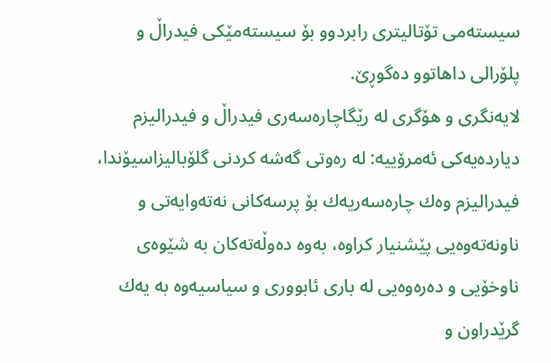سیسته‌‌می تۆتالیتری رابردوو بۆ سیسته‌‌مێكی فیدراڵ و پلۆرالی داهاتوو ده‌‌گوڕێ.
لایه‌‌نگری و هۆگری له‌‌ رێگاچاره‌‌سه‌‌ری فیدراڵ و فیدرالیزم دیارده‌‌یه‌‌كی ئه‌‌مرۆییه‌‌: له‌‌ ره‌‌وتی گه‌‌شه‌‌ كردنی گلۆبالیزاسیۆندا، فیدرالیزم وه‌‌ك چاره‌‌سه‌‌ریه‌‌ك بۆ پرسه‌‌كانی نه‌‌ته‌‌وایه‌‌تی و ناونه‌‌ته‌‌وه‌‌یی پێشنیار كراوه‌‌، به‌‌وه‌‌ ده‌‌وڵه‌‌ته‌‌كان به‌‌ شێوه‌‌ی ناوخۆیی و ده‌‌ره‌‌وه‌‌یی له‌‌ باری ئابووری و سیاسیه‌‌‌وه‌‌ به‌‌ یه‌‌ك گرێدراون و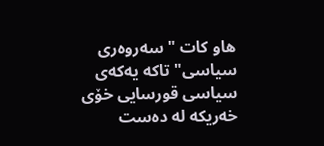هاو كات "سه‌‌روه‌‌ری سیاسی" تاكه‌‌ یه‌‌كه‌‌ی سیاسی قورسایی خۆی خه‌‌ریكه‌‌ له‌‌ ده‌‌ست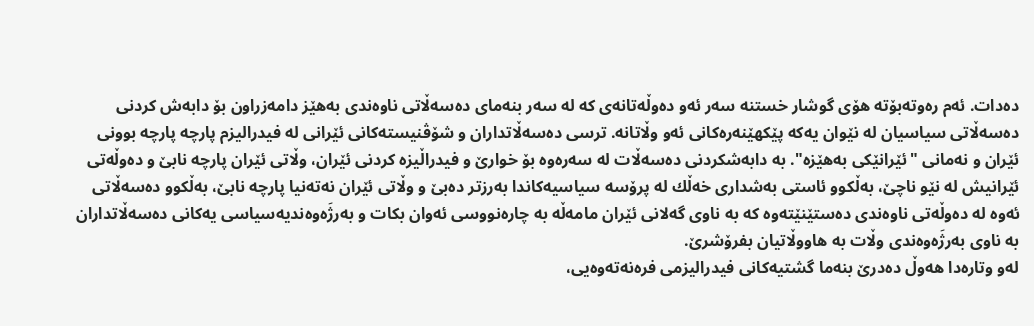ده‌‌دات. ئه‌‌م ره‌‌وته‌‌بۆته‌‌ هۆی گوشار خستنه‌‌ سه‌‌ر ئه‌‌و ده‌‌وڵه‌‌تانه‌‌ی كه‌‌ له‌‌ سه‌‌ر بنه‌‌مای ده‌‌سه‌ڵاتی ناوه‌‌ندی به‌هێز دامه‌‌زراون بۆ دابه‌‌ش كردنی ده‌‌سه‌ڵاتی سیاسیان له‌‌ نێوان یه‌‌كه‌‌ پێكهێنه‌‌ره‌‌كانی ئه‌‌و وڵاتانه‌‌. ترسی ده‌‌سه‌ڵاتداران و شۆڤنیسته‌‌كانی ئێرانی له‌‌ فیدرالیزم پارچه‌‌ پارچه‌‌ بوونی ئێران و نه‌‌مانی "ئێرانێكی به‌هێزه‌‌". به‌‌ دابه‌‌شكردنی ده‌‌سه‌ڵات له‌‌ سه‌‌ره‌‌وه‌‌ بۆ خوارێ و فیدراڵیزه‌‌ كردنی ئێران، وڵاتی ئێران پارچه‌‌ نابێ و ده‌‌وڵه‌‌تی ئێرانیش له‌‌ نێو ناچێ، به‌‌ڵكوو ئاستی به‌‌شداری خه‌‌ڵك له‌‌ پرۆسه‌ سیاسیه‌‌كاندا به‌‌رزتر ده‌‌بێ و وڵاتی ئێران نه‌‌ته‌‌نیا پارچه‌‌ نابێ، به‌‌ڵكوو ده‌‌سه‌ڵاتی ئه‌‌وه‌‌ له‌‌ ده‌‌وڵه‌‌تی ناوه‌‌ندی ده‌‌ستێنێته‌‌وه‌‌ كه‌‌ به‌‌ ناوی گه‌‌لانی ئێران مامه‌‌ڵه‌‌ به‌‌ چاره‌‌نووسی ئه‌‌وان بكات و به‌‌رژَه‌‌وه‌‌ندیه‌‌سیاسی یه‌كانی‌ ده‌‌سه‌ڵاتداران به‌‌ ناوی به‌‌رژَه‌‌وه‌‌ندی وڵات به‌‌ هاووڵاتیان بفرۆشرێ.
له‌‌و وتاره‌‌دا هه‌‌وڵ ده‌‌درێ بنه‌‌ما گشتیه‌‌كانی فیدرالیزمی فره‌‌نه‌‌ته‌‌وه‌‌یی،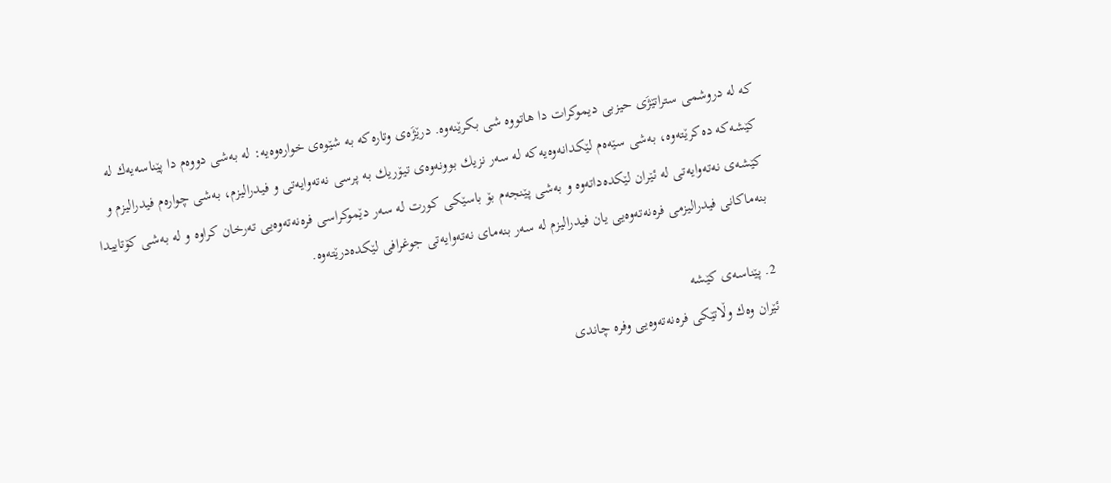كه‌‌ له‌‌ دروشمی ستراتێژَی حیزبی دیموكرات دا هاتووه‌‌ شی بكرێنه‌‌وه‌‌. درێژَه‌‌ی وتاره‌‌كه‌‌ به‌‌ شێوه‌‌ی خواره‌‌وه‌‌یه‌‌: له‌‌ به‌‌شی دووه‌‌م دا پێناسه‌‌یه‌‌ك له‌‌ كێشه‌‌كه‌‌ ده‌‌كرێته‌‌وه‌‌، به‌‌شی سێه‌ه‌م ‌لێكدانه‌‌وه‌‌یه‌‌كه‌‌ له‌‌ سه‌‌ر نزیك بوونه‌‌وه‌‌ی تیۆریك به‌‌ پرسی نه‌‌ته‌‌وایه‌‌تی و فیدرالیزم، به‌‌شی چواره‌‌م فیدرالیزم و كێشه‌‌ی نه‌‌ته‌‌وایه‌‌تی له‌‌ ئێران لێكده‌‌داته‌‌وه‌‌ و به‌‌شی پێنجه‌‌م بۆ باسێكی كورت له‌‌ سه‌‌ر دێموكراسی فره‌‌نه‌‌ته‌‌وه‌‌یی ته‌‌رخان كراوه‌‌ و له‌‌ به‌‌شی كۆتاییدا بنه‌‌ماكانی فیدرالیزمی فره‌‌نه‌‌ته‌‌وه‌‌یی یان فیدرالیزم له‌‌ سه‌‌ر بنه‌‌مای نه‌‌ته‌‌وایه‌‌تی جوغرافی لێكده‌‌درێته‌‌وه‌‌.

2. پێناسه‌‌ی كێشه‌‌
ئێران وه‌‌ك وڵاتێكی فره‌‌نه‌‌ته‌‌وه‌‌یی وفره‌‌ چاندی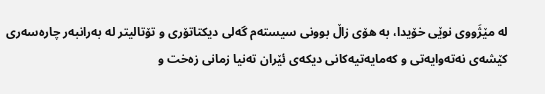له‌‌ مێژَووی نوێی‌ خۆیدا، به‌‌ هۆی زاڵ بوونی سیسته‌‌م گه‌‌لی دیكتاتۆری و تۆتالیتر له‌‌ به‌‌رانبه‌‌ر چاره‌‌سه‌‌ری كێشه‌‌ی نه‌‌ته‌‌وایه‌‌تی و كه‌‌مایه‌‌تیه‌‌كانی دیكه‌‌ی ئێران ته‌‌نیا زمانی زه‌‌خت و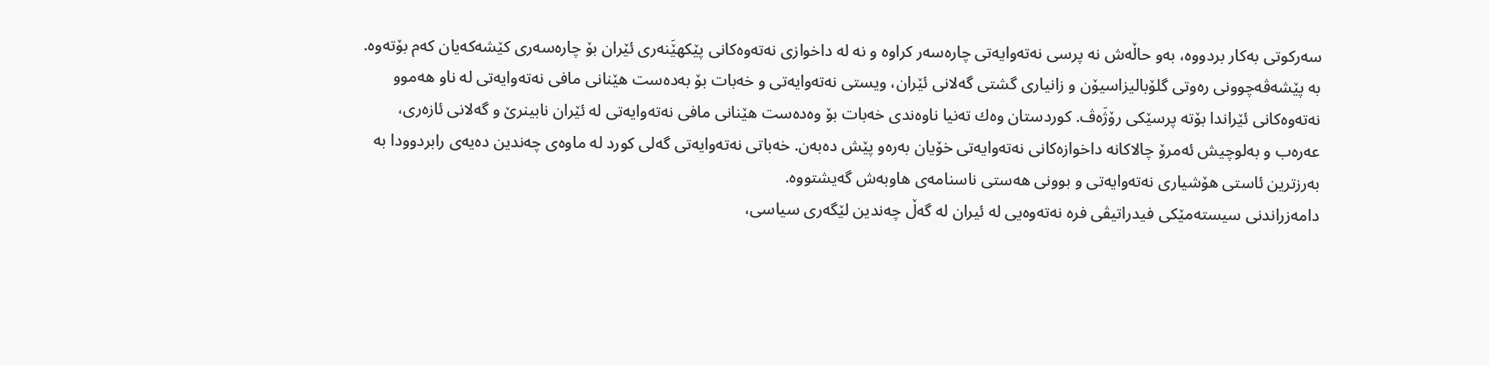سه‌‌ركوتی به‌‌كار بردووه‌‌، به‌‌و حاڵه‌‌ش نه‌‌ پرسی نه‌‌ته‌‌وایه‌‌تی چاره‌‌سه‌‌ر كراوه‌‌ و نه‌‌ له‌‌ داخوازی نه‌‌ته‌‌وه‌‌كانی پێكهێَنه‌‌ری ئێران بۆ چاره‌‌سه‌‌ری كێشه‌‌كه‌‌یان كه‌‌م بۆته‌‌وه‌‌. به‌‌ پێشه‌‌ڤه‌‌چوونی ره‌‌وتی گلۆبالیزاسیۆن و زانیاری گشتی گه‌‌لانی ئێران، ویستی نه‌‌ته‌‌وایه‌‌تی و خه‌‌بات بۆ به‌‌ده‌‌ست هێنانی مافی نه‌‌ته‌‌وایه‌‌تی له‌‌ ناو هه‌‌موو نه‌‌ته‌‌وه‌‌كانی ئێراندا بۆته‌‌ پرسێكی رۆژَه‌‌ڤ. كوردستان وه‌‌ك ته‌‌نیا ناوه‌‌ندی خه‌‌بات بۆ وه‌‌ده‌‌ست هێنانی مافی نه‌‌ته‌‌وایه‌‌تی له‌‌ ئێران نابینرێ و گه‌‌لانی ئازه‌‌ری، عه‌‌ره‌‌ب و به‌‌لوچیش ئه‌‌مرۆ چالاكانه‌‌ داخوازه‌‌كانی نه‌‌ته‌‌وایه‌‌تی خۆیان به‌‌ره‌‌و پێش ده‌‌به‌‌ن. خه‌‌باتی نه‌‌ته‌‌وایه‌‌تی گه‌‌لی كورد له‌‌ ماوه‌‌ی چه‌‌ندین ده‌‌یه‌‌ی رابردوودا به‌‌ به‌‌رزترین ئاستی هۆشیاری نه‌‌ته‌‌وایه‌‌تی و بوونی هه‌‌ستی ناسنامه‌‌ی هاوبه‌‌ش گه‌‌یشتووه‌‌.
دامه‌‌زراندنی سیسته‌‌مێكی فیدراتیڤی فره‌‌ نه‌‌ته‌‌وه‌‌یی له‌‌ ئیران له‌‌ گه‌‌ڵ چه‌‌ندین لێگه‌‌ری سیاسی،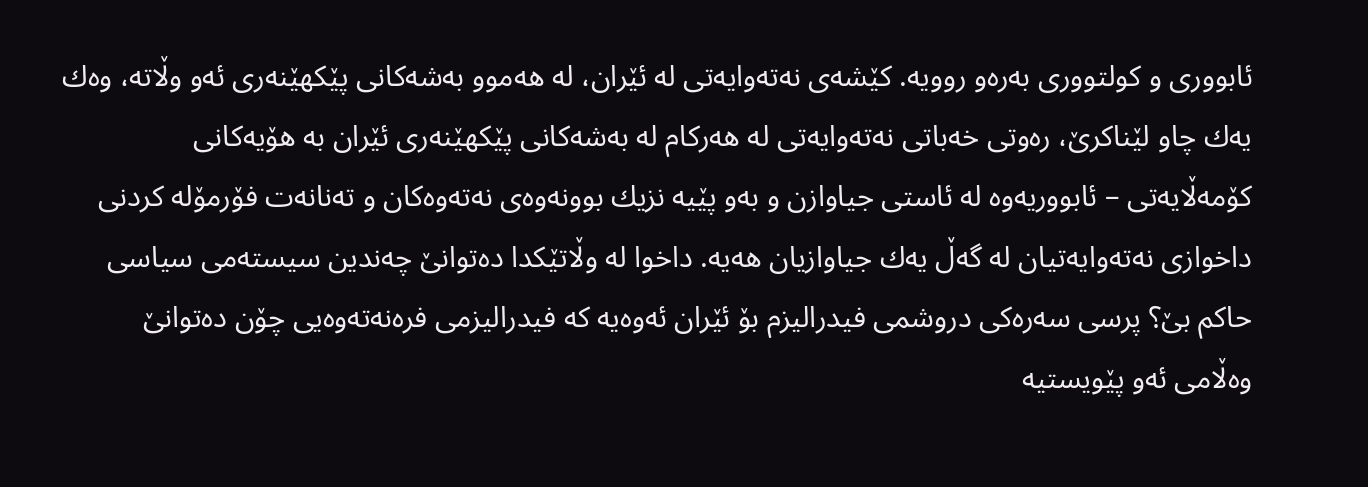ئابووری و كولتووری به‌‌ره‌‌و روویه‌‌. كێشه‌‌ی نه‌‌ته‌‌وایه‌‌تی له‌‌ ئێران، له‌‌ هه‌‌موو به‌‌شه‌‌كانی پێكهێنه‌‌ری ئه‌‌و وڵاته‌‌، وه‌‌ك یه‌‌ك چاو لێناكرێ، ره‌‌وتی خه‌‌باتی نه‌‌ته‌‌وایه‌‌تی له‌‌ هه‌‌ركام له‌‌ به‌‌شه‌‌كانی پێكهێنه‌‌ری ئێران به‌‌ هۆیه‌‌كانی كۆمه‌ڵایه‌‌تی – ئابووریه‌‌وه‌‌ له‌‌ ئاستی جیاوازن و به‌‌و پێیه‌‌ نزیك بوونه‌‌وه‌‌ی نه‌‌ته‌‌وه‌‌كان و ته‌‌نانه‌‌ت فۆرمۆله‌‌ كردنی داخوازی نه‌‌ته‌‌وایه‌‌تیان له‌‌ گه‌‌ڵ یه‌‌ك جیاوازیان هه‌‌یه‌‌. داخوا له‌‌ وڵاتێكدا ده‌‌توانێ چه‌‌ندین سیسته‌‌می سیاسی حاكم بێ؟ پرسی سه‌‌ره‌‌كی دروشمی فیدرالیزم بۆ ئێران ئه‌‌وه‌‌یه‌‌ كه‌‌ فیدرالیزمی فره‌‌نه‌‌ته‌‌وه‌‌یی چۆن ده‌‌توانێ وه‌ڵامی ئه‌‌و پێویستیه‌‌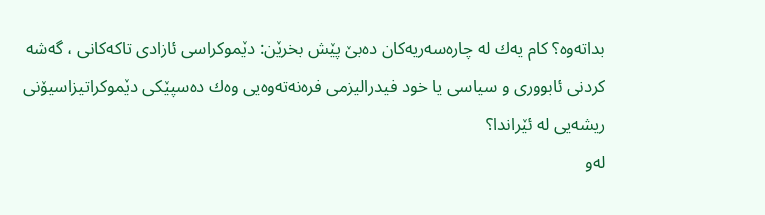بداته‌‌وه‌‌؟ كام یه‌‌ك له‌‌ چاره‌‌سه‌‌ریه‌‌كان ده‌‌بێ پێش بخرێن: دێموكراسی ئازادی تاكه‌‌كانی ، گه‌‌شه‌‌ كردنی ئابووری و سیاسی یا خود فیدرالیزمی فره‌‌نه‌‌ته‌‌وه‌‌یی وه‌‌ك ده‌‌سپێكی دێموكراتیزاسیۆنی ریشه‌‌یی له‌‌ ئێراندا؟
له‌‌و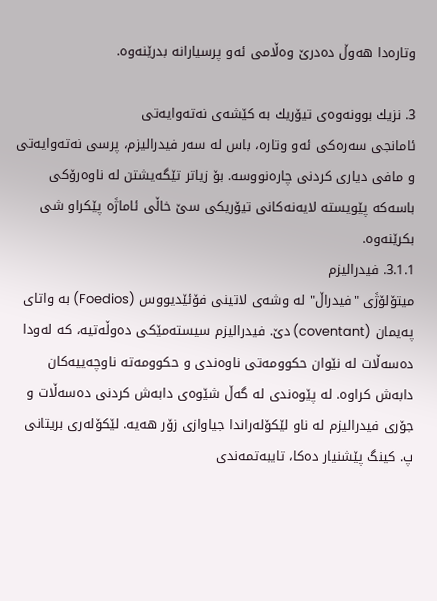وتاره‌‌دا هه‌‌وڵ ده‌‌درێ وه‌ڵامی ئه‌‌و پرسیارانه‌‌ بدرێنه‌‌وه‌‌.

3. نزیك بوونه‌‌وه‌‌ی تیۆریك به‌‌ كێشه‌‌ی نه‌‌ته‌‌وایه‌‌تی
ئامانجی سه‌‌ره‌‌كی ئه‌‌و وتاره‌‌، باس له‌‌ سه‌‌ر فیدرالیزم، پرسی نه‌‌ته‌‌وایه‌‌تی و مافی دیاری كردنی چاره‌‌نووسه‌‌. بۆ زیاتر تێگه‌‌یشتن له‌‌ ناوه‌‌رۆكی باسه‌‌كه‌‌ پێویسته‌‌ لایه‌‌نه‌‌كانی تیۆریكی سێ خاڵی ئاماژَه‌‌ پێكراو شی بكرێنه‌‌وه‌‌.
3.1.1. فیدرالیزم
میتۆلۆژَی "فیدراڵ" له‌‌ وشه‌‌ی لاتینی فۆئێدیووس (Foedios) به‌‌ واتای په‌‌یمان (coventant) دێ. فیدرالیزم سیسته‌‌مێكی ده‌‌وڵه‌‌تیه‌‌، كه‌‌ له‌‌ودا ده‌‌سه‌ڵات له‌‌ نێوان حكوومه‌‌تی ناوه‌‌ندی و حكوومه‌‌ته‌‌ ناوچه‌‌ییه‌‌كان دابه‌‌ش كراوه‌‌. له‌‌ پێوه‌‌ندی له‌‌ گه‌‌ڵ شێوه‌‌ی دابه‌‌ش كردنی ده‌‌سه‌ڵات و جۆری فیدرالیزم له‌‌ ناو لێكۆله‌‌راندا جیاوازی زۆر هه‌‌یه‌‌. لێكۆله‌‌ری بریتانی پ. كینگ پێشنیار ده‌‌كا، تایبه‌‌تمه‌‌ندی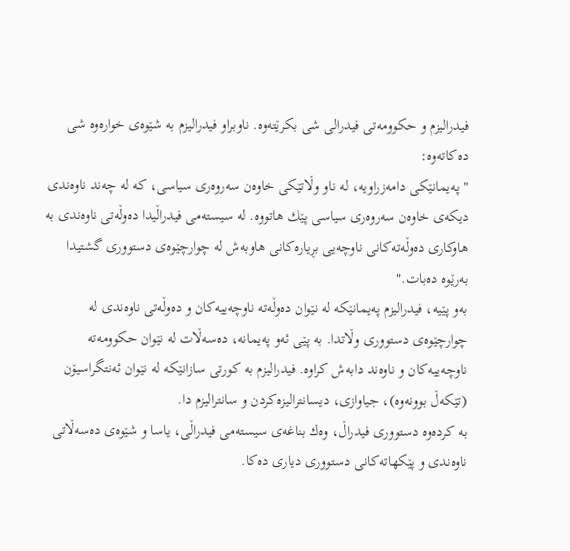فیدرالیزم و حكوومه‌‌تی فیدرالی شی بكرێته‌‌وه‌‌. ناوبراو فیدرالیزم به‌‌ شێوه‌‌ی خواره‌‌وه‌‌ شی ده‌‌كاته‌‌وه‌‌:
" په‌‌یمانێكی دامه‌‌زراویه‌‌، له‌‌ ناو وڵاتێكی خاوه‌‌ن سه‌‌روه‌‌ری سیاسی، كه‌‌ له‌‌ چه‌‌ند ناوه‌‌ندی دیكه‌‌ی خاوه‌‌ن سه‌‌روه‌‌ری سیاسی پێك هاتووه‌‌. له‌‌ سیسته‌‌می فیدراڵیدا ده‌‌وڵه‌‌تی ناوه‌‌ندی به‌‌ هاوكاری ده‌‌وڵه‌‌ته‌‌كانی ناوچه‌‌یی بڕیاره‌‌كانی هاوبه‌‌ش له‌‌ چوارچێوه‌‌ی دستووری گشتیدا به‌‌رێوه‌‌ ده‌‌بات."
به‌‌و پێیه‌‌، فیدرالیزم په‌‌یمانێكه‌‌ له‌‌ نێوان ده‌‌وڵه‌‌ته‌‌ ناوچه‌‌ییه‌‌كان و ده‌‌وڵه‌‌تی ناوه‌‌ندی له‌ چوارچێوه‌‌ی دستووری وڵاتدا. به‌‌ پێی ئه‌‌و په‌‌یمانه‌‌، ده‌‌سه‌ڵات له‌‌ نێوان حكوومه‌‌ته‌‌ ناوچه‌‌ییه‌‌كان و ناوه‌‌ند دابه‌‌ش كراوه‌‌. فیدرالیزم به‌‌ كورتی سازانێكه‌‌ له‌‌ نێوان ئه‌‌نتگراسیۆن (تێكه‌‌ڵ بوونه‌‌وه‌‌)، جیاوازی، دیسانترالیزه‌‌كردن و سانترالیزم دا.
به‌‌ كرده‌‌وه‌‌ دستووری فیدراڵ، وه‌‌ك بناغه‌‌ی سیسته‌‌می فیدراڵی، یاسا و شێوه‌‌ی ده‌‌سه‌ڵاتی ناوه‌‌ندی و پێكهاته‌‌كانی دستووری دیاری ده‌‌كا.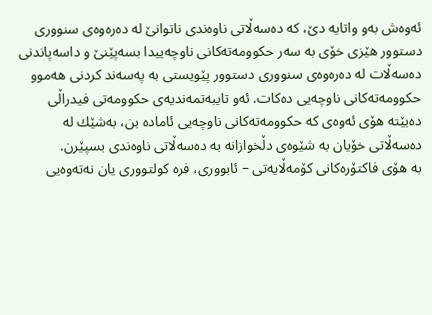ئه‌‌وه‌‌ش به‌‌و واتایه‌‌ دێ، كه‌‌ ده‌‌سه‌ڵاتی ناوه‌‌ندی ناتوانێ له‌‌ ده‌‌ره‌‌وه‌‌ی سنووری دستوور هێزی خۆی به‌‌ سه‌‌ر حكوومه‌‌ته‌‌كانی ناوچه‌‌ییدا بسه‌‌پێنێ و داسه‌‌پاندنی ده‌‌سه‌ڵات له‌‌ ده‌‌ره‌‌وه‌‌ی سنووری دستوور پێویستی به‌‌ په‌‌سه‌‌ند كردنی هه‌‌موو حكوومه‌‌ته‌‌كانی ناوچه‌‌یی ده‌‌كات. ئه‌‌و تایبه‌‌تمه‌‌ندیه‌‌ی حكوومه‌‌تی فیدراڵی ده‌‌بێته‌‌ هۆی ئه‌‌وه‌‌ی كه‌‌ حكوومه‌‌ته‌‌كانی ناوچه‌‌یی ئاماده‌‌ بن، به‌‌شێك له‌‌ ده‌‌سه‌ڵاتی خۆیان به‌‌ شێوه‌‌ی دڵخوازانه‌‌ به‌‌ ده‌‌سه‌ڵاتی ناوه‌‌ندی بسپێرن.
به‌‌ هۆی فاكتۆره‌‌كانی كۆمه‌ڵایه‌‌تی – ئابووری، فره‌‌ كولتووری یان نه‌‌ته‌‌وه‌‌یی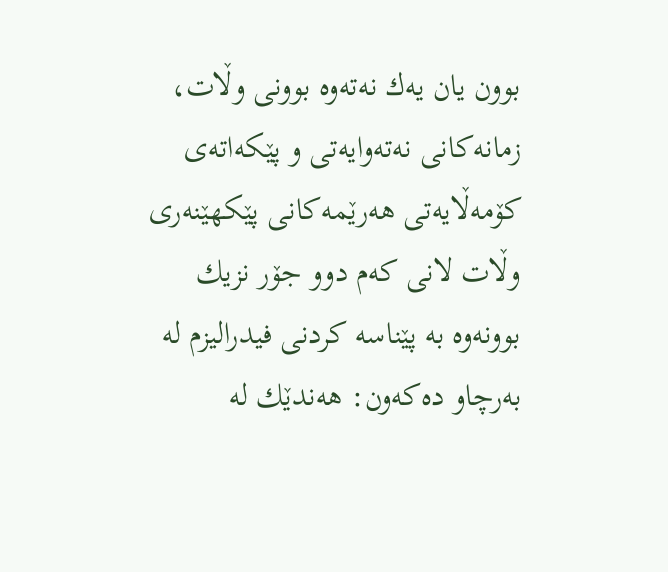بوون یان یه‌‌ك نه‌‌ته‌‌وه‌‌ بوونی وڵات، زمانه‌‌كانی نه‌‌ته‌‌وایه‌‌تی و پێكه‌اته‌‌ی كۆمه‌ڵایه‌‌تی هه‌‌رێمه‌‌كانی پێكهێنه‌‌ری وڵات لانی كه‌‌م دوو جۆر نزیك بوونه‌‌وه‌‌ به‌‌ پێناسه‌‌ كردنی فیدرالیزم له‌‌ به‌‌رچاو ده‌‌كه‌‌ون: هه‌‌ندێك له‌‌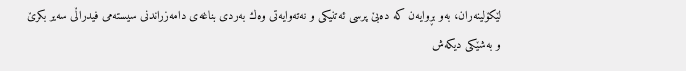لێكۆلینه‌‌ران، به‌‌و بڕوایه‌‌ن كه‌‌ ده‌‌بێ پرسی ئه‌‌تنیكی و نه‌‌ته‌‌وایه‌‌تی وه‌‌ك به‌‌ردی بناغه‌‌ی دامه‌‌زراندنی سیسته‌‌می فیدراڵی سه‌‌یر بكرێ و به‌‌شێكی دیكه‌‌ش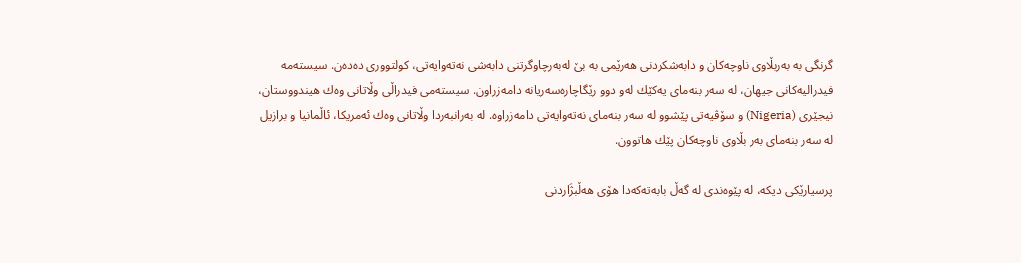گرنگی به‌‌ به‌‌ربڵاوی ناوچه‌‌كان و دابه‌‌شكردنی هه‌‌رێمی به‌‌ بێ له‌‌به‌‌رچاوگرتنی دابه‌‌شی نه‌‌ته‌‌وایه‌‌تی، كولتووری ده‌‌ده‌‌ن. سیسته‌‌مه‌‌ فیدرالیه‌‌كانی جیهان، له‌‌ سه‌‌ر بنه‌‌مای یه‌‌كێك له‌‌و دوو رێگاچاره‌‌سه‌‌ریانه‌‌ دامه‌‌زراون. سیسته‌‌می فیدراڵی وڵاتانی وه‌‌ك هیندووستان، نیجێری (Nigeria) و سۆڤیه‌‌تی پێشوو له‌‌ سه‌‌ر بنه‌‌مای نه‌‌ته‌‌وایه‌‌تی دامه‌‌زراوه‌‌. له‌‌ به‌‌رانبه‌‌ردا وڵاتانی وه‌‌ك ئه‌‌مریكا، ئاڵمانیا و برازیل له‌‌ سه‌‌ر بنه‌‌مای به‌‌ر بڵاوی ناوچه‌‌كان پێك هاتوون.

پرسیارێكی دیكه‌‌، له‌‌ پێوه‌‌ندی له‌‌ گه‌‌ڵ بابه‌‌ته‌‌كه‌‌دا هۆی هه‌‌ڵبژَاردنی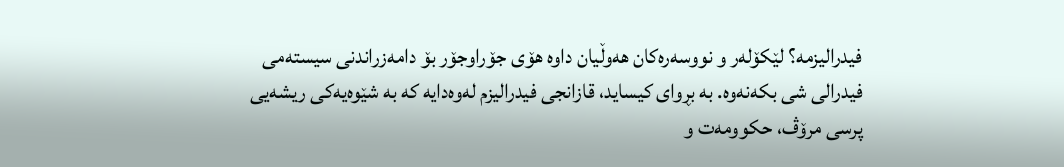فیدرالیزمه‌‌؟ لێكۆله‌‌ر و نووسه‌‌ره‌‌كان هه‌‌وڵیان داوه‌‌ هۆی جۆراوجۆر بۆ دامه‌‌زراندنی سیسته‌‌می فیدرالی شی بكه‌‌نه‌‌وه‌‌. به‌‌ بڕوای كیساید، قازانجی فیدرالیزم له‌‌وه‌‌دایه‌‌ كه‌‌ به‌‌ شێوه‌‌یه‌‌كی ریشه‌‌یی پرسی مرۆڤ، حكوومه‌‌ت و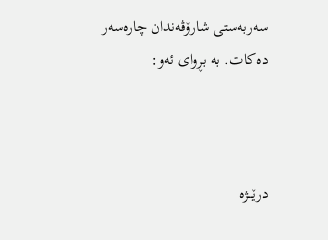سه‌‌ربه‌‌ستی شارۆڤه‌‌ندان چاره‌‌سه‌‌ر ده‌‌كات. به‌‌ بڕوای ئه‌‌و:



درێـــژه‌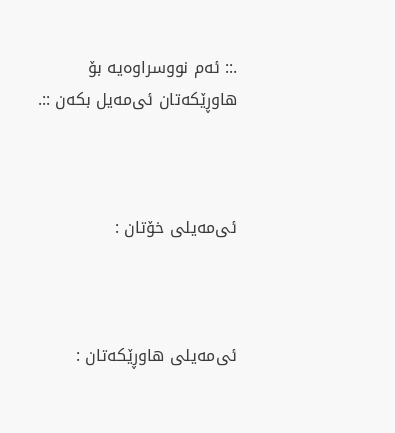.:: ئه‌م نووسراوه‌یه بۆ هاوڕێکه‌تان ئی‌مه‌یل بکه‌ن ::.



ئی‌مه‌یلی خۆتان :



ئی‌مه‌یلی هاوڕێکه‌تان :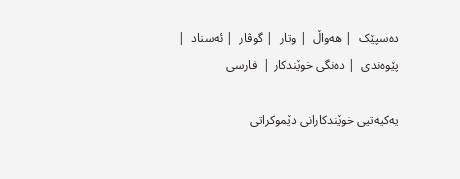ده‌سپێک  | هه‌واڵ  | وتار  | گوڤار  | ئه‌سناد  | پێوه‌ندی  | ده‌نگی‌ خوێندكار |  فارسی

یه‌كیه‌تیی‌ خوێندكارانی‌ دێموكراتی‌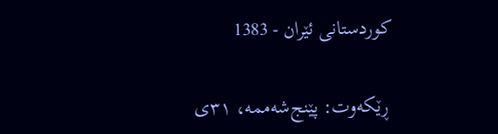كوردستانی‌ ئێران - 1383

 ڕێکه‌وت: پێنج‌شه‌ممه، ۳۱‌ی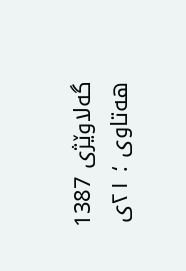گه‌لاوێژی 1387 هه‌تاوی ؛ ۲۱‌ی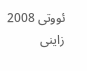ئووتی 2008 زاینی